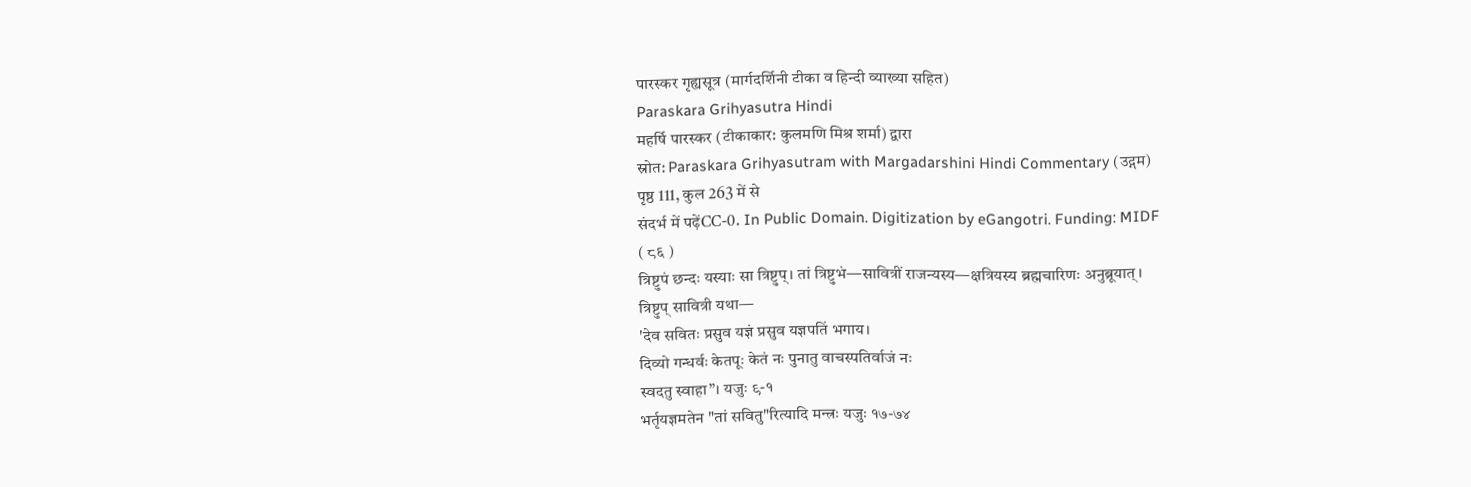पारस्कर गृह्यसूत्र (मार्गदर्शिनी टीका व हिन्दी व्याख्या सहित)
Paraskara Grihyasutra Hindi
महर्षि पारस्कर (टीकाकार: कुलमणि मिश्र शर्मा) द्वारा
स्रोत: Paraskara Grihyasutram with Margadarshini Hindi Commentary (उद्गम)
पृष्ठ 111, कुल 263 में से
संदर्भ में पढ़ेंCC-0. In Public Domain. Digitization by eGangotri. Funding: MIDF
( ८६ )
त्रिष्टुपं छन्दः यस्याः सा त्रिष्टुप्। तां त्रिष्टुभं—सावित्रीं राजन्यस्य—क्षत्रियस्य ब्रह्मचारिणः अनुब्रूयात्।
त्रिष्टुप् सावित्री यथा—
'देव सवितः प्रसुव यज्ञं प्रसुव यज्ञपतिं भगाय।
दिव्यो गन्धर्वः केतपूः केतं नः पुनातु वाचस्पतिर्वाजं नः
स्वदतु स्वाहा”। यजुः ९-१
भर्तृयज्ञमतेन "तां सवितु"रित्यादि मन्त्रः यजुः १७-७४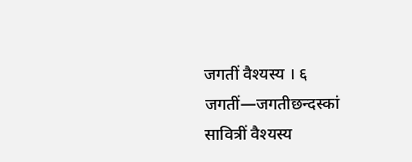जगतीं वैश्यस्य । ६
जगतीं—जगतीछन्दस्कां सावित्रीं वैश्यस्य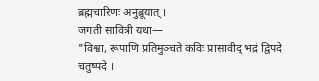ब्रह्मचारिणः अनुब्रूयात् ।
जगती सावित्री यथा—
"विश्वा, रूपाणि प्रतिमुञ्चते कविः प्रासावीद् भद्रं द्विपदे चतुष्पदे ।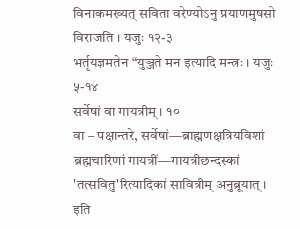विनाकमख्यत् सविता वरेण्योऽनु प्रयाणमुषसो विराजति । यजुः १२-३
भर्तृयज्ञमतेन “युञ्जते मन इत्यादि मन्त्रः । यजुः ५-१४
सर्वेषां वा गायत्रीम् । १०
वा – पक्षान्तरे, सर्वेषां—ब्राह्मणक्षत्रियविशां ब्रह्मचारिणां गायत्रीं—गायत्रीछन्दस्कां 'तत्सवितु'रित्यादिकां सावित्रीम् अनुब्रूयात् ।
इति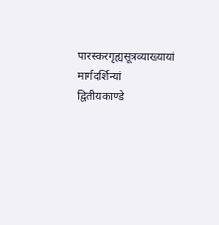पारस्करगृह्यसूत्रव्याख्यायां मार्गदर्शिन्यां
द्वितीयकाण्डे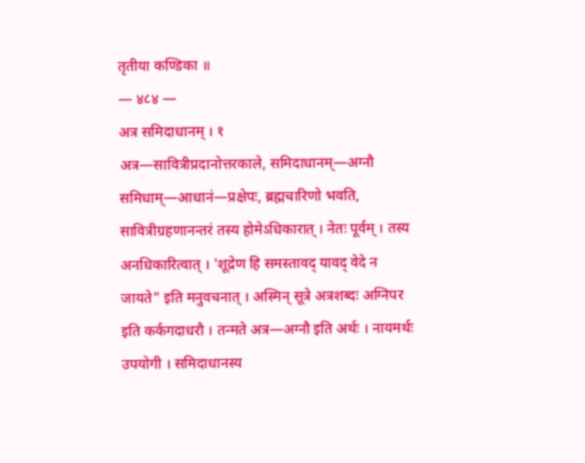तृतीया कण्डिका ॥
— ४८४ —
अत्र समिदाधानम् । १
अत्र—सावित्रीप्रदानोत्तरकाले, समिदाधानम्—अग्नौ समिधाम्—आधानं—प्रक्षेपः, ब्रह्मचारिणो भवति, सावित्रीग्रहणानन्तरं तस्य होमेऽधिकारात् । नेतः पूर्वम् । तस्य अनधिकारित्वात् । 'शूद्रेण हि समस्तावद् यावद् वेदे न जायते" इति मनुवचनात् । अस्मिन् सूत्रे अत्रशब्दः अग्निपर इति कर्कगदाधरौ । तन्मते अत्र—अग्नौ इति अर्थः । नायमर्थः उपयोगी । समिदाधानस्य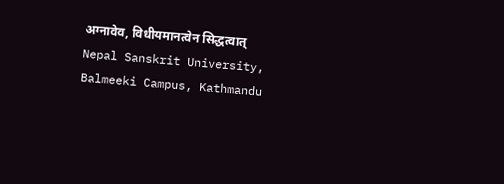अग्नावेव, विधीयमानत्वेन सिद्धत्वात्
Nepal Sanskrit University, Balmeeki Campus, Kathmandu